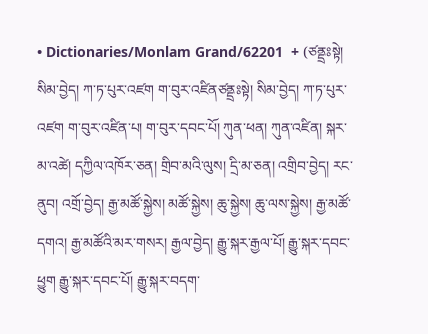• Dictionaries/Monlam Grand/62201  + (ཙནྡྲཿསྟེ། སིམ་བྱེད། ཀ་ཏ་པུར་འཛག ག་བུར་འཛིནཙནྡྲཿསྟེ། སིམ་བྱེད། ཀ་ཏ་པུར་འཛག ག་བུར་འཛིན་པ། ག་བུར་དབང་པོ། ཀུན་ཕན། ཀུན་འཛིན། སྐར་མ་འཚེ། དཀྱིལ་འཁོར་ཅན། གྲིབ་མའི་ལུས། དྲི་མ་ཅན། འགྲིབ་བྱེད། རང་ནུབ། འགྲོ་བྱེད། རྒྱ་མཚོ་སྐྱེས། མཚོ་སྐྱེས། ཆུ་སྐྱེས། ཆུ་ལས་སྐྱེས། རྒྱ་མཚོ་དགའ། རྒྱ་མཚོའི་མར་གསར། རྒྱལ་བྱེད། རྒྱུ་སྐར་རྒྱལ་པོ། རྒྱུ་སྐར་དབང་ཕྱུག རྒྱུ་སྐར་དབང་པོ། རྒྱུ་སྐར་བདག་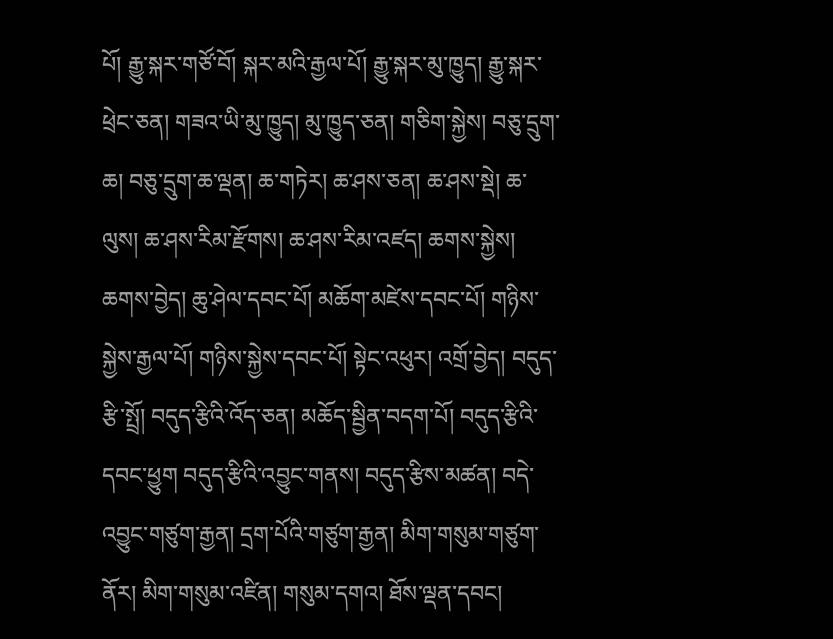པོ། རྒྱུ་སྐར་གཙོ་བོ། སྐར་མའི་རྒྱལ་པོ། རྒྱུ་སྐར་མུ་ཁྱུད། རྒྱུ་སྐར་ཕྲེང་ཅན། གཟའ་ཡི་མུ་ཁྱུད། མུ་ཁྱུད་ཅན། གཅིག་སྐྱེས། བཅུ་དྲུག་ཆ། བཅུ་དྲུག་ཆ་ལྡན། ཆ་གཏེར། ཆ་ཤས་ཅན། ཆ་ཤས་སྡེ། ཆ་ལུས། ཆ་ཤས་རིམ་རྫོགས། ཆ་ཤས་རིམ་འཛད། ཆགས་སྐྱེས། ཆགས་བྱེད། ཆུ་ཤེལ་དབང་པོ། མཆོག་མཛེས་དབང་པོ། གཉིས་སྐྱེས་རྒྱལ་པོ། གཉིས་སྐྱེས་དབང་པོ། སྟེང་འཕུར། འགྲོ་བྱེད། བདུད་རྩི་སྤྲོ། བདུད་རྩིའི་འོད་ཅན། མཆོད་སྦྱིན་བདག་པོ། བདུད་རྩིའི་དབང་ཕྱུག བདུད་རྩིའི་འབྱུང་གནས། བདུད་རྩིས་མཚན། བདེ་འབྱུང་གཙུག་རྒྱན། དྲག་པོའི་གཙུག་རྒྱན། མིག་གསུམ་གཙུག་ནོར། མིག་གསུམ་འཛིན། གསུམ་དགའ། ཐོས་ལྡན་དབང།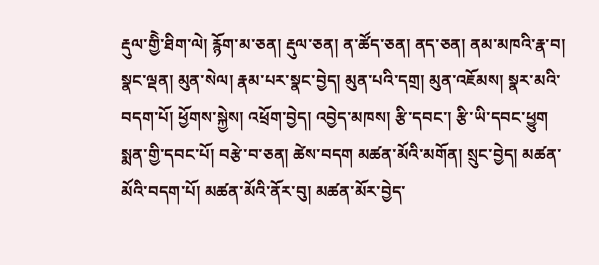རྡུལ་གྱིེ་ཐིག་ལེ། རྙོག་མ་ཅན། རྡུལ་ཅན། ན་ཚོད་ཅན། ནད་ཅན། ནམ་མཁའི་རྣ་བ། སྣང་ལྡན། མུན་སེལ། རྣམ་པར་སྣང་བྱེད། མུན་པའི་དགྲ། མུན་འཇོམས། སྣར་མའི་བདག་པོ། ཕྱོགས་སྐྱེས། འཕྲོག་བྱེད། འབྱེད་མཁས། རྩི་དབང་། རྩི་ཡི་དབང་ཕྱུག སྨན་གྱི་དབང་པོ། བརྩེ་བ་ཅན། ཚེས་བདག མཚན་མོའི་མགོན། སྲུང་བྱེད། མཚན་མོའི་བདག་པོ། མཚན་མོའི་ནོར་བུ། མཚན་མོར་བྱེད་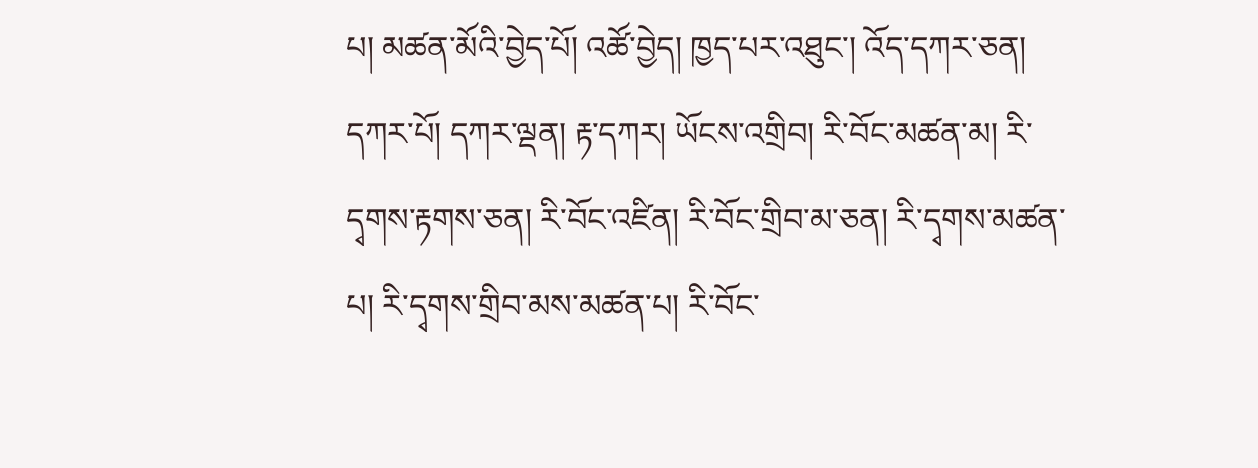པ། མཚན་མོའི་བྱེད་པོ། འཚོ་བྱེད། ཁྱད་པར་འཐུང་། འོད་དཀར་ཅན། དཀར་པོ། དཀར་ལྡན། རྟ་དཀར། ཡོངས་འགྲིབ། རི་བོང་མཚན་མ། རི་དྭགས་རྟགས་ཅན། རི་བོང་འཛིན། རི་བོང་གྲིབ་མ་ཅན། རི་དྭགས་མཚན་པ། རི་དྭགས་གྲིབ་མས་མཚན་པ། རི་བོང་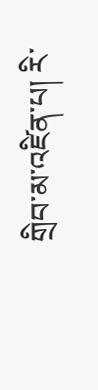གྲིབ་མ་འཛིན་པ། རི་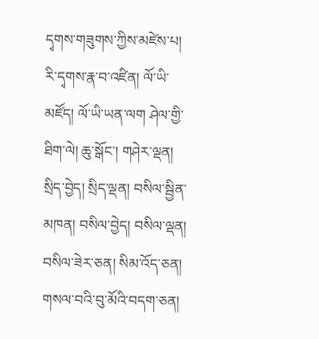དྭགས་གཟུགས་ཀྱིས་མཛེས་པ། རི་དྭགས་རྣ་བ་འཛིན། ལོ་ཡི་མཛོད། ལོ་ཡི་ཡན་ལག ཤེལ་གྱི་ཐིག་ལེ། ཆུ་སྒོང་། གཤེར་ལྡན། སྲིད་བྱེད། སྲིད་ལྡན། བསིལ་སྦྱིན་མཁན། བསིལ་བྱེད། བསིལ་ལྡན། བསིལ་ཟེར་ཅན། སིམ་འོད་ཅན། གསལ་བའི་བུ་མོའི་བདག་ཅན།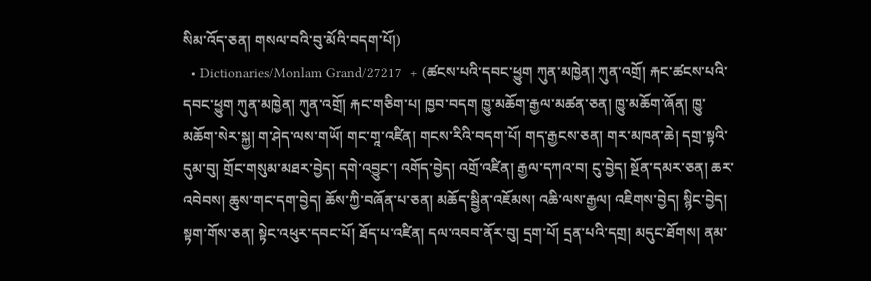སིམ་འོད་ཅན། གསལ་བའི་བུ་མོའི་བདག་པོ།)
  • Dictionaries/Monlam Grand/27217  + (ཚངས་པའི་དབང་ཕྱུག ཀུན་མཁྱེན། ཀུན་འགྲོ། རྐང་ཚངས་པའི་དབང་ཕྱུག ཀུན་མཁྱེན། ཀུན་འགྲོ། རྐང་གཅིག་པ། ཁྱབ་བདག ཁྱུ་མཆོག་རྒྱལ་མཚན་ཅན། ཁྱུ་མཆོག་ཞོན། ཁྱུ་མཆོག་སེར་སྐྱ། ག་ཤེད་ལས་གཡོ། གང་གཱ་འཛིན། གངས་རིའི་བདག་པོ། གད་རྒྱངས་ཅན། གར་མཁན་ཆེ། དགྲ་སྟའི་དུམ་བུ། གྲོང་གསུམ་མཐར་བྱེད། དགེ་འབྱུང་། འགོད་བྱེད། འགྲོ་འཛིན། རྒྱལ་དཀའ་བ། ངུ་བྱེད། སྔོན་དམར་ཅན། ཆར་འབེབས། ཆུས་གང་དག་བྱེད། ཆོས་ཀྱི་བཞོན་པ་ཅན། མཆོད་སྦྱིན་འཇོམས། འཆི་ལས་རྒྱལ། འཇིགས་བྱེད། སྙིང་བྱེད། སྟག་གོས་ཅན། སྟེང་འཕུར་དབང་པོ། ཐོད་པ་འཛིན། དལ་འབབ་ནོར་བུ། དྲག་པོ། དྲན་པའི་དགྲ། མདུང་ཐོགས། ནམ་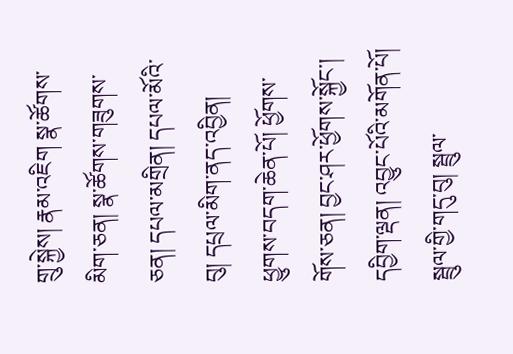གྲུ་སྐྱེས། རྣམ་འཇིག སྣ་ཚོགས་མིག་ཅན། སྣ་ཚོགས་གཟུགས་ཅན། དཔལ་མགྲིན། དཔལ་མོའི་བུ། དཔྲལ་མིག་ནད་འབྱིན། ཕྱུགས་བདག་ཆེན་པོ། ཕྱོགས་གོས་ཅན། བྱང་ཤར་ཕྱོགས་སྐྱོང་། དབྱིག་ལྡན། འབྱུང་པོའི་མགོན་པོ། སྦྲུལ་གྱི་གདུ་བུ། སྦྲུལ་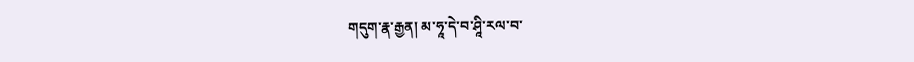གདུག་རྣ་རྒྱན། མ་ཧཱ་དེ་བ་ཤཱི་རལ་བ་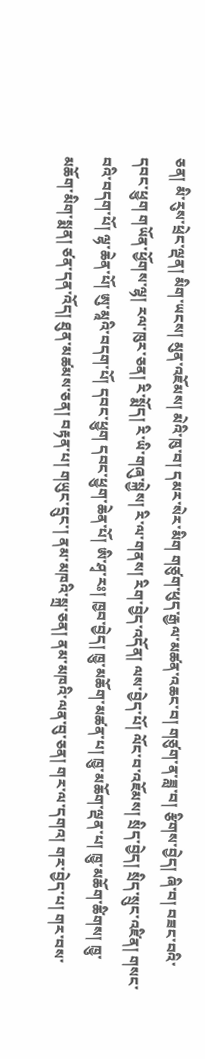ཅན། མི་རུས་ཕྲེང་ལྡན། མིག་ཡངས། མུན་འཇོམས། མེའི་ཁུ་བ། དམར་སེར་མིག གཙུག་ཕུད་རྒྱལ་མཚན་འཆང་བ། གཙུག་ན་ཟླ་བ། རྩིགས་བྱེད། ཞི་བ། བཟང་བའི་དབང་ཕྱུག གཡོན་ཕྱོགས་ལྷ། རལ་ཁུར་ཅན། རི་སྨོད། རི་ཡི་གཞུ་སྐྱེས། རི་ལ་གནས། རིག་བྱེད་འདོན། ལས་བྱེད་པོ། ལོང་བ་འཇོམས། སྲིད་བྱེད། སྲིད་སྲུང་འཛིན། གསང་བའི་བདག་པོ། ལྷ་ཆེན་པོ། ཨུ་མཱའི་བདག་པོ། དབང་ཕྱུག དབང་ཕྱུག་ཆེན་པོ། ཨི་ཤྭ་རཿ། ཁྱབ་བྱེད། ཁྱུ་མཆོག་མཚན་པ། ཁྱུ་མཆོག་ལྡན་པ། ཁྱུ་མཆོག་ཚིགས། ཁྱུ་མཆོག་མིག་སྨན། ཙན་དན་འོད། ཐུན་མཚམས་ཅན། བརྟན་པ། གཡུང་དྲུང་། ནམ་མཁའི་སྐྲ་ཅན། ནམ་མཁའི་ལན་བུ་ཅན། གར་ལ་དགའ། གར་བྱེད་པ། གར་བས་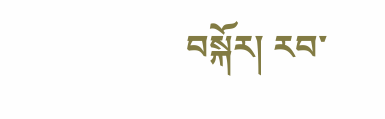བསྐོར། རབ་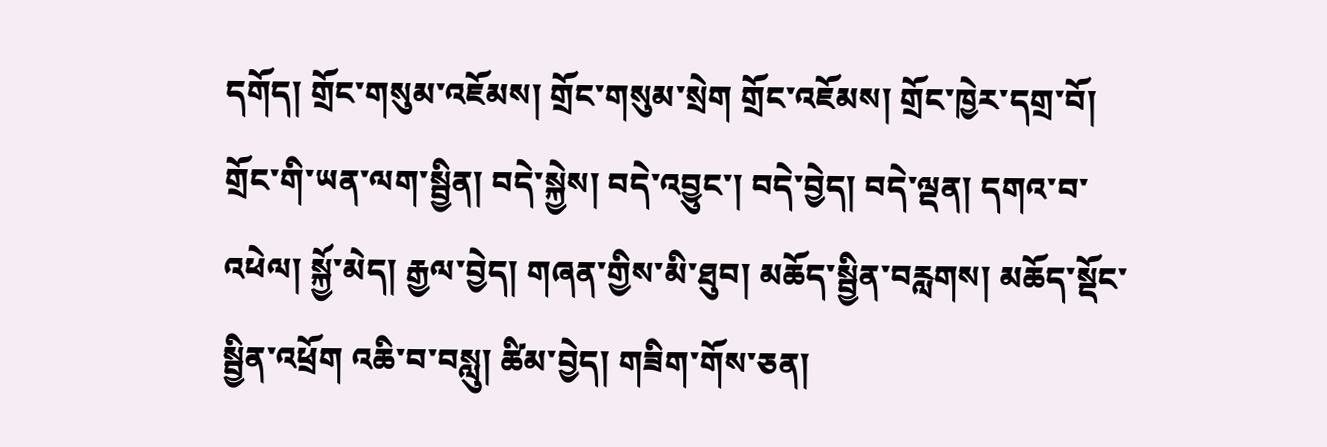དགོད། གྲོང་གསུམ་འཇོམས། གྲོང་གསུམ་སྲེག གྲོང་འཇོམས། གྲོང་ཁྱེར་དགྲ་བོ། གྲོང་གི་ཡན་ལག་སྦྱིན། བདེ་སྐྱེས། བདེ་འབྱུང་། བདེ་བྱེད། བདེ་ལྡན། དགའ་བ་འཕེལ། སྐྱོ་མེད། རྒྱལ་བྱེད། གཞན་གྱིས་མི་ཐུབ། མཆོད་སྦྱིན་བརླགས། མཆོད་སྡོང་སྦྱིན་འཕྲོག འཆི་བ་བསླུ། ཚིམ་བྱེད། གཟིག་གོས་ཅན།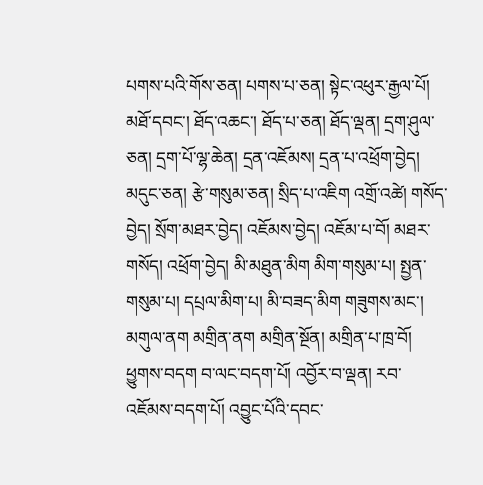པགས་པའི་གོས་ཅན། པགས་པ་ཅན། སྟེང་འཕུར་རྒྱལ་པོ། མཐོ་དབང་། ཐོད་འཆང་། ཐོད་པ་ཅན། ཐོད་ལྡན། དྲག་ཤུལ་ཅན། དྲག་པོ་ལྷ་ཆེན། དྲན་འཇོམས། དྲན་པ་འཕྲོག་བྱེད། མདུང་ཅན། རྩེ་གསུམ་ཅན། སྲིད་པ་འཇིག འགྲོ་འཚེ། གསོད་བྱེད། སྲོག་མཐར་བྱེད། འཇོམས་བྱེད། འཇོམ་པ་བོ། མཐར་གསོད། འཕྲོག་བྱེད། མི་མཐུན་མིག མིག་གསུམ་པ། སྤྱན་གསུམ་པ། དཔྲལ་མིག་པ། མི་བཟད་མིག གཟུགས་མང་། མགུལ་ནག མགྲིན་ནག མགྲིན་སྔོན། མགྲིན་པ་ཁྲ་བོ། ཕྱུགས་བདག བ་ལང་བདག་པོ། འབྱོར་བ་ལྡན། རབ་འཇོམས་བདག་པོ། འབྱུང་པོའི་དབང་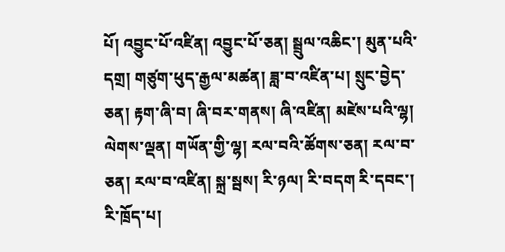པོ། འབྱུང་པོ་འཛིན། འབྱུང་པོ་ཅན། སྦྲུལ་འཆིང་། མུན་པའི་དགྲ། གཙུག་ཕུད་རྒྱལ་མཚན། ཟླ་བ་འཛིན་པ། སྲུང་བྱེད་ཅན། རྟག་ཞི་བ། ཞི་བར་གནས། ཞི་འཛིན། མཛེས་པའི་ལྷ། ལེགས་ལྡན། གཡོན་གྱི་ལྷ། རལ་བའི་ཚོགས་ཅན། རལ་བ་ཅན། རལ་བ་འཛིན། སྐྲ་སྦས། རི་ཉལ། རི་བདག རི་དབང་། རི་ཁྲོད་པ།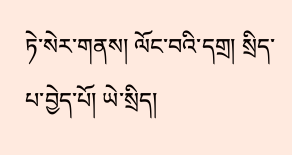ཏེ་སེར་གནས། ལོང་བའི་དགྲ། སྲིད་པ་བྱེད་པོ། ཡེ་སྲིད།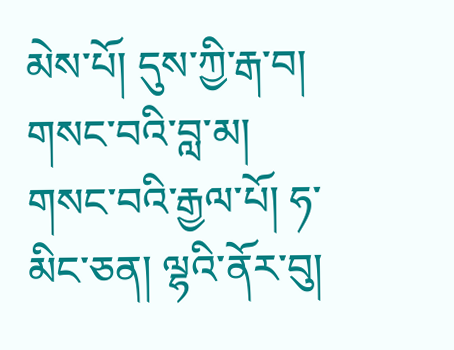མེས་པོ། དུས་ཀྱི་རྒ་བ། གསང་བའི་བླ་མ། གསང་བའི་རྒྱལ་པོ། ཧ་མིང་ཅན། ལྷའི་ནོར་བུ།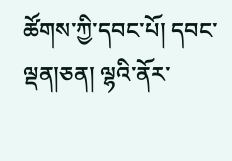ཚོགས་ཀྱི་དབང་པོ། དབང་ལྡན།ཅན། ལྷའི་ནོར་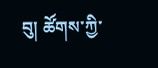བུ། ཚོགས་ཀྱི་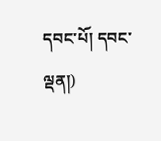དབང་པོ། དབང་ལྡན།)